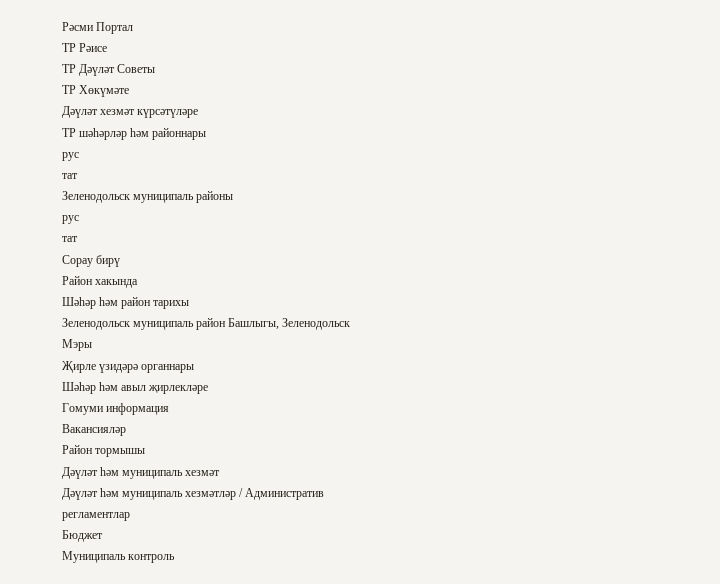Рәсми Портал
ТР Рәисе
ТР Дәүләт Советы
ТР Хөкүмәте
Дәүләт хезмәт күрсәтүләре
ТР шәһәрләр һәм районнары
рус
тат
Зеленодольск муниципаль районы
рус
тат
Сорау бирү
Район хакында
Шәһәр һәм район тарихы
Зеленодольск муниципаль район Башлыгы, Зеленодольск Мэры
Җирле үзидәрә органнары
Шәһәр һәм авыл җирлекләре
Гомуми информация
Вакансияләр
Район тормышы
Дәүләт һәм муниципаль хезмәт
Дәүләт һәм муниципаль хезмәтләр / Административ регламентлар
Бюджет
Муниципаль контроль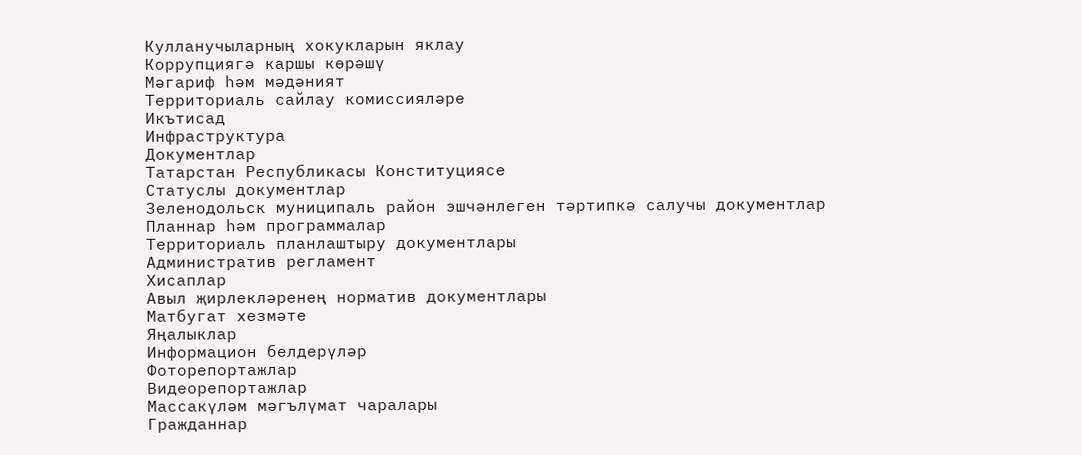Кулланучыларның хокукларын яклау
Коррупциягә каршы көрәшү
Мәгариф һәм мәдәният
Территориаль сайлау комиссияләре
Икътисад
Инфраструктура
Документлар
Татарстан Республикасы Конституциясе
Статуслы документлар
Зеленодольск муниципаль район эшчәнлеген тәртипкә салучы документлар
Планнар һәм программалар
Территориаль планлаштыру документлары
Административ регламент
Хисаплар
Авыл җирлекләренең норматив документлары
Матбугат хезмәте
Яңалыклар
Информацион белдерүләр
Фоторепортажлар
Видеорепортажлар
Массакүләм мәгълүмат чаралары
Гражданнар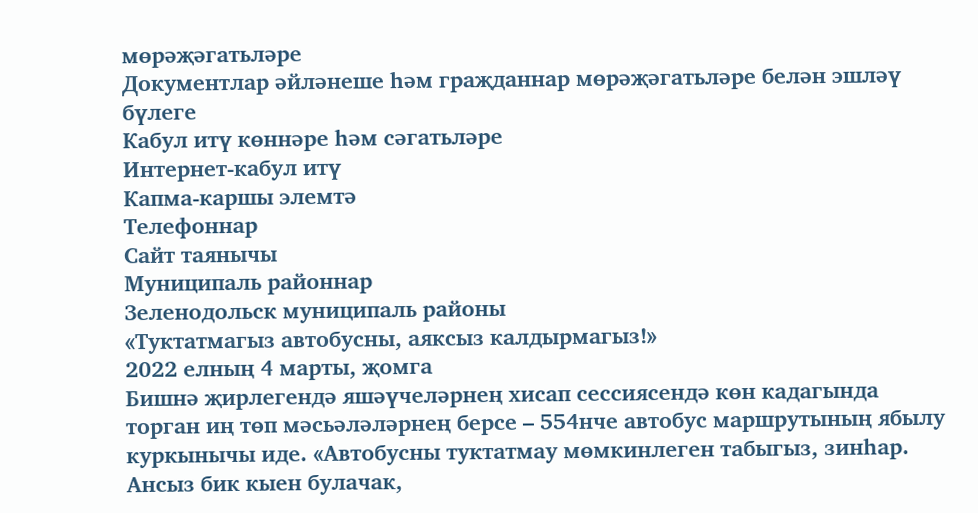мөрәҗәгатьләре
Документлар әйләнеше һәм граҗданнар мөрәҗәгатьләре белән эшләү бүлеге
Кабул итү көннәре һәм сәгатьләре
Интернет-кабул итү
Капма-каршы элемтә
Телефоннар
Сайт таянычы
Муниципаль районнар
Зеленодольск муниципаль районы
«Туктатмагыз автобусны, аяксыз калдырмагыз!»
2022 елның 4 марты, җомга
Бишнә җирлегендә яшәүчеләрнең хисап сессиясендә көн кадагында торган иң төп мәсьәләләрнең берсе – 554нче автобус маршрутының ябылу куркынычы иде. «Автобусны туктатмау мөмкинлеген табыгыз, зинһар. Ансыз бик кыен булачак,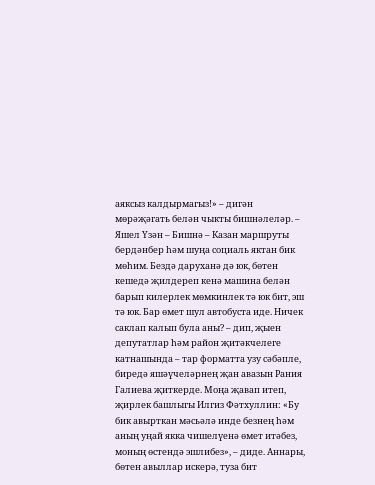аяксыз калдырмагыз!» – дигән мөрәҗәгать белән чыкты бишнәлеләр. – Яшел Үзән – Бишнә – Казан маршруты бердәнбер һәм шуңа социаль яктан бик мөһим. Бездә даруханә дә юк, бөтен кешедә җилдереп кенә машина белән барып килерлек мөмкинлек тә юк бит, эш тә юк. Бар өмет шул автобуста иде. Ничек саклап калып була аны? – дип, җыен депутатлар һәм район җитәкчелеге катнашында – тар форматта узу сәбәпле, биредә яшәүчеләрнең җан авазын Рания Галиева җиткерде. Моңа җавап итеп, җирлек башлыгы Илгиз Фәтхуллин: «Бу бик авырткан мәсьәлә инде безнең һәм аның уңай якка чишелүенә өмет итәбез, моның өстендә эшлибез», – диде. Аннары, бөтен авыллар искерә, туза бит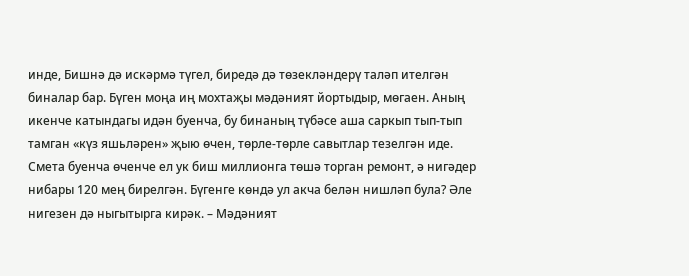инде, Бишнә дә искәрмә түгел, биредә дә төзекләндерү таләп ителгән биналар бар. Бүген моңа иң мохтаҗы мәдәният йортыдыр, мөгаен. Аның икенче катындагы идән буенча, бу бинаның түбәсе аша саркып тып-тып тамган «күз яшьләрен» җыю өчен, төрле-төрле савытлар тезелгән иде. Смета буенча өченче ел ук биш миллионга төшә торган ремонт, ә нигәдер нибары 120 мең бирелгән. Бүгенге көндә ул акча белән нишләп була? Әле нигезен дә ныгытырга кирәк. – Мәдәният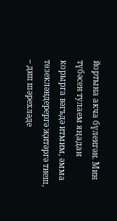йортына акча бүленгән. Мин түбәсен тулаем яңадан корырга вәгъдә итмим, әмма төзекләндерергә җитәргә тиеш, – дип шәрехләде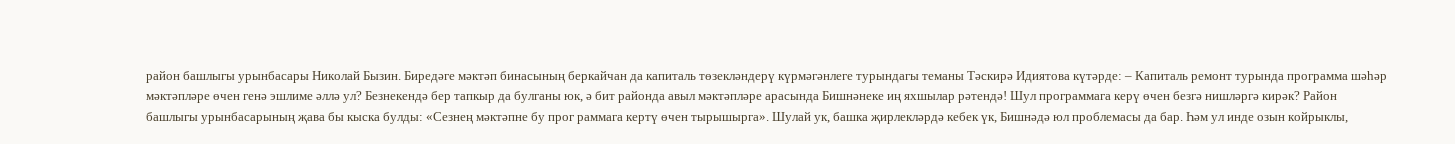район башлыгы урынбасары Николай Бызин. Биредәге мәктәп бинасының беркайчан да капиталь төзекләндерү күрмәгәнлеге турындагы теманы Тәскирә Идиятова күтәрде: – Капиталь ремонт турында программа шәһәр мәктәпләре өчен генә эшлиме әллә ул? Безнекендә бер тапкыр да булганы юк, ә бит районда авыл мәктәпләре арасында Бишнәнеке иң яхшылар рәтендә! Шул программага керү өчен безгә нишләргә кирәк? Район башлыгы урынбасарының җава бы кыска булды: «Сезнең мәктәпне бу прог раммага кертү өчен тырышырга». Шулай ук, башка җирлекләрдә кебек үк, Бишнәдә юл проблемасы да бар. Һәм ул инде озын койрыклы,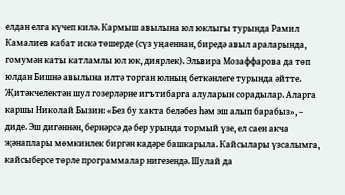елдан елга күчеп килә. Кармыш авылына юл юклыгы турында Рамил Камалиев кабат искә төшерде (сүз уңаеннан, биредә авыл араларында, гомумән каты катламлы юл юк, диярлек). Эльвира Мозаффарова да төп юлдан Бишнә авылына илтә торган юлның беткәнлеге турында әйтте. Җитәкчелектән шул гозерләрне игътибарга алуларын сорадылар. Аларга каршы Николай Бызин: «Без бу хакта беләбез һәм эш алып барабыз», – диде. Эш дигәннән, бернәрсә дә бер урында тормый үзе, ел саен акча җәнаплары мөмкинлек биргән кадәре башкарыла. Кайсылары үзсалымга, кайсыберсе төрле программалар нигезендә. Шулай да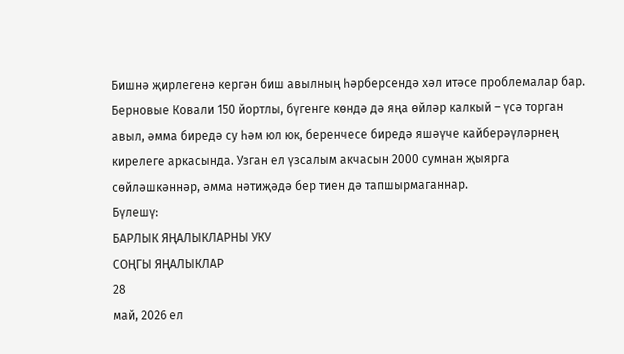Бишнә җирлегенә кергән биш авылның һәрберсендә хәл итәсе проблемалар бар. Берновые Ковали 150 йортлы, бүгенге көндә дә яңа өйләр калкый – үсә торган авыл, әмма биредә су һәм юл юк, беренчесе биредә яшәүче кайберәүләрнең кирелеге аркасында. Узган ел үзсалым акчасын 2000 сумнан җыярга сөйләшкәннәр, әмма нәтиҗәдә бер тиен дә тапшырмаганнар.
Бүлешү:
БАРЛЫК ЯҢАЛЫКЛАРНЫ УКУ
СОҢГЫ ЯҢАЛЫКЛАР
28
май, 2026 ел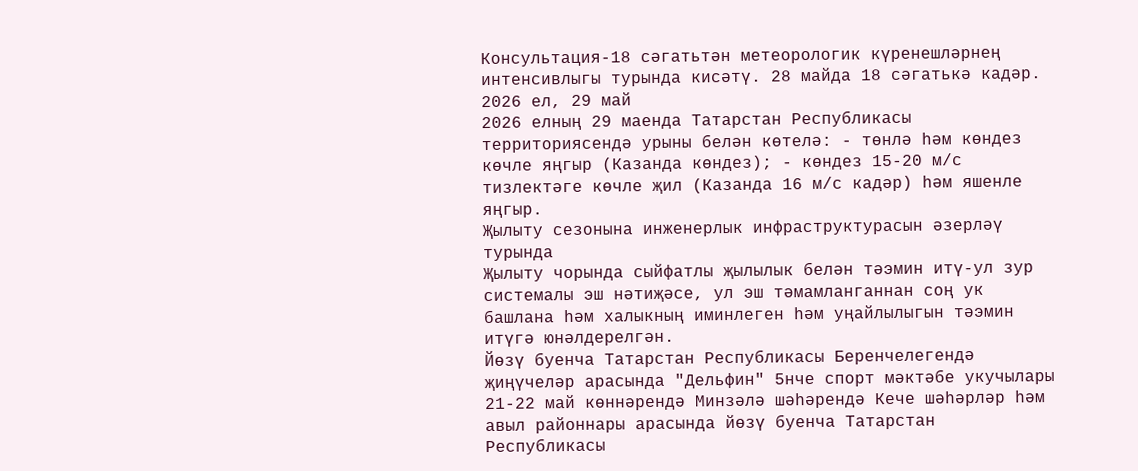Консультация-18 сәгатьтән метеорологик күренешләрнең интенсивлыгы турында кисәтү. 28 майда 18 сәгатькә кадәр. 2026 ел, 29 май
2026 елның 29 маенда Татарстан Республикасы территориясендә урыны белән көтелә: - төнлә һәм көндез көчле яңгыр (Казанда көндез); - көндез 15-20 м/с тизлектәге көчле җил (Казанда 16 м/с кадәр) һәм яшенле яңгыр.
Җылыту сезонына инженерлык инфраструктурасын әзерләү турында
Җылыту чорында сыйфатлы җылылык белән тәэмин итү-ул зур системалы эш нәтиҗәсе, ул эш тәмамланганнан соң ук башлана һәм халыкның иминлеген һәм уңайлылыгын тәэмин итүгә юнәлдерелгән.
Йөзү буенча Татарстан Республикасы Беренчелегендә җиңүчеләр арасында "Дельфин" 5нче спорт мәктәбе укучылары
21-22 май көннәрендә Минзәлә шәһәрендә Кече шәһәрләр һәм авыл районнары арасында йөзү буенча Татарстан Республикасы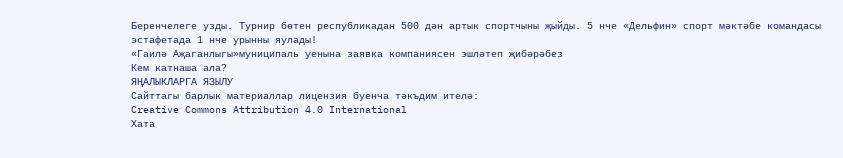Беренчелеге узды. Турнир бөтен республикадан 500 дән артык спортчыны җыйды. 5 нче «Дельфин» спорт мәктәбе командасы эстафетада 1 нче урынны яулады!
«Гаилә Аҗаганлыгы»муниципаль уенына заявка компаниясен эшләтеп җибәрәбез
Кем катнаша ала?
ЯҢАЛЫКЛАРГА ЯЗЫЛУ
Сайттагы барлык материаллар лицензия буенча тәкъдим ителә:
Creative Commons Attribution 4.0 International
Хата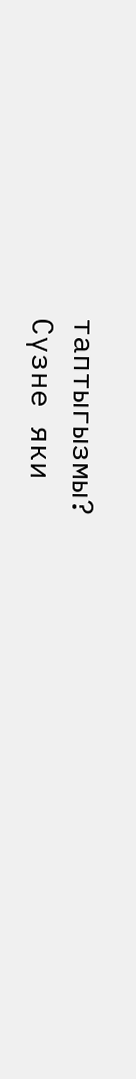таптыгызмы?
Сүзне яки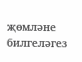җөмләне билгеләгез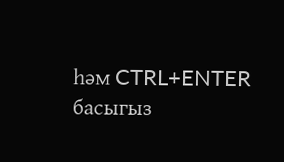һәм CTRL+ENTER басыгыз